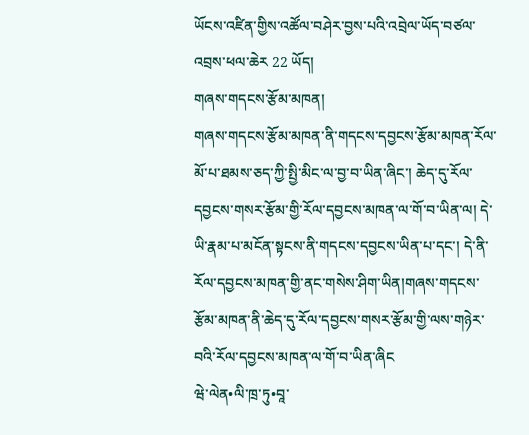ཡོངས་འཛིན་གྱིས་འཚོལ་བཤེར་བྱས་པའི་འབྲེལ་ཡོད་བཙལ་འབྲས་ཕལ་ཆེར 22 ཡོད།
གཞས་གདངས་རྩོམ་མཁན།
གཞས་གདངས་རྩོམ་མཁན་ནི་གདངས་དབྱངས་རྩོམ་མཁན་རོལ་མོ་པ་ཐམས་ཅད་ཀྱི་སྤྱི་མིང་ལ་བྱ་བ་ཡིན་ཞིང་། ཆེད་དུ་རོལ་དབྱངས་གསར་རྩོམ་གྱི་རོལ་དབྱངས་མཁན་ལ་གོ་བ་ཡིན་ལ། དེ་ཡི་རྣམ་པ་མངོན་སྟངས་ནི་གདངས་དབྱངས་ཡིན་པ་དང་། དེ་ནི་རོལ་དབྱངས་མཁན་གྱི་ནང་གསེས་ཤིག་ཡིན།གཞས་གདངས་རྩོམ་མཁན་ནི་ཆེད་དུ་རོལ་དབྱངས་གསར་རྩོམ་གྱི་ལས་གཉེར་བའི་རོལ་དབྱངས་མཁན་ལ་གོ་བ་ཡིན་ཞིང
ཝེ་ལེན•ལི་ཁྲ་ཏུ•བཱ་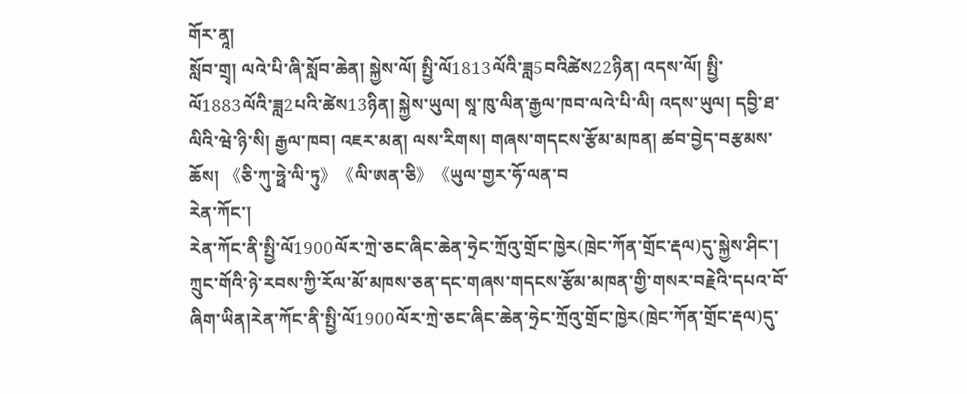གོར་ནཱ།
སློབ་གྲྭ། ལའེ་པི་ཞི་སློབ་ཆེན། སྐྱེས་ལོ། སྤྱི་ལོ1813ལོའི་ཟླ5བའིཚེས22ཉིན། འདས་ལོ། སྤྱི་ལོ1883ལོའི་ཟླ2པའི་ཚེས13ཉིན། སྐྱེས་ཡུལ། སཱ་ཁུ་ལིན་རྒྱལ་ཁབ་ལའེ་པི་ལི། འདས་ཡུལ། དབྱི་ཐ་ལིའི་ཝེ་ཉི་སི། རྒྱལ་ཁབ། འཇར་མན། ལས་རིགས། གཞས་གདངས་རྩོམ་མཁན། ཚབ་བྱེད་བརྩམས་ཆོས། 《ཅི་ཀུ་ཧྥེ་ལི་ཏུ》《ལི་ཨན་ཅི》《ཡུལ་གྱར་ཧོ་ལན་བ
རེན་ཀོང་།
རེན་ཀོང་ནི་སྤྱི་ལོ1900ལོར་ཀྲེ་ཅང་ཞིང་ཆེན་ཧྲེང་ཀྲོའུ་གྲོང་ཁྱེར(ཁྲེང་ཀོན་གྲོང་རྡལ)དུ་སྐྱེས་ཤིང་། ཀྲུང་གོའི་ཉེ་རབས་ཀྱི་རོལ་མོ་མཁས་ཅན་དང་གཞས་གདངས་རྩོམ་མཁན་གྱི་གསར་བརྗེའི་དཔའ་བོ་ཞིག་ཡིན།རེན་ཀོང་ནི་སྤྱི་ལོ1900ལོར་ཀྲེ་ཅང་ཞིང་ཆེན་ཧྲེང་ཀྲོའུ་གྲོང་ཁྱེར(ཁྲེང་ཀོན་གྲོང་རྡལ)དུ་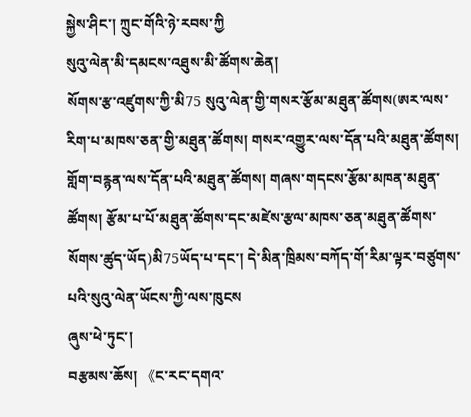སྐྱེས་ཤིང་། ཀྲུང་གོའི་ཉེ་རབས་ཀྱི
སུའུ་ལེན་མི་དམངས་འཐུས་མི་ཚོགས་ཆེན།
སོགས་རྩ་འཛུགས་ཀྱི་མི75 སུའུ་ལེན་གྱི་གསར་རྩོམ་མཐུན་ཚོགས(ཨར་ལས་རིག་པ་མཁས་ཅན་གྱི་མཐུན་ཚོགས། གསར་འགྱུར་ལས་དོན་པའི་མཐུན་ཚོགས། གློག་བརྙན་ལས་དོན་པའི་མཐུན་ཚོགས། གཞས་གདངས་རྩོམ་མཁན་མཐུན་ཚོགས། རྩོམ་པ་པོ་མཐུན་ཚོགས་དང་མཛེས་རྩལ་མཁས་ཅན་མཐུན་ཚོགས་སོགས་ཚུད་ཡོད)མི75ཡོད་པ་དང་། དེ་མིན་ཁྲིམས་བཀོད་གོ་རིམ་ལྟར་བཙུགས་པའི་སུའུ་ལེན་ཡོངས་ཀྱི་ལས་ཁུངས
ཞུས་ཕེ་ཏུང་།
བརྩམས་ཆོས། 《ང་རང་དགའ་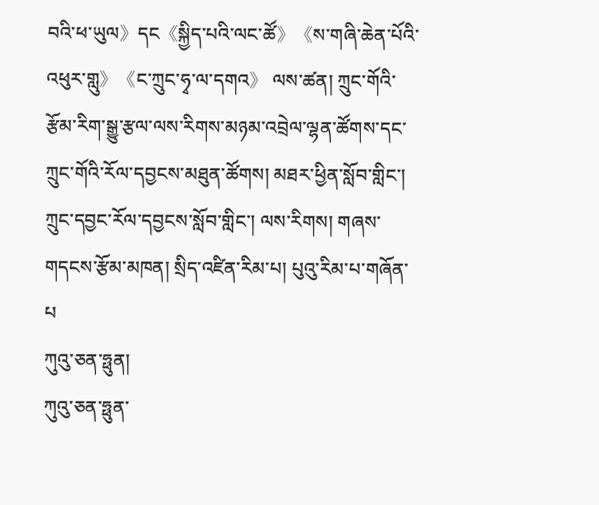བའི་ཕ་ཡུལ》དང《སྐྱིད་པའི་ལང་ཚོ》《ས་གཞི་ཆེན་པོའི་འཕུར་གླུ》《ང་ཀྲུང་ཧྭ་ལ་དགའ》 ལས་ཚན། ཀྲུང་གོའི་རྩོམ་རིག་སྒྱུ་རྩལ་ལས་རིགས་མཉམ་འབྲེལ་ལྷན་ཚོགས་དང་ཀྲུང་གོའི་རོལ་དབྱངས་མཐུན་ཚོགས། མཐར་ཕྱིན་སློབ་གླིང་། ཀྲུང་དབྱང་རོལ་དབྱངས་སློབ་གླིང་། ལས་རིགས། གཞས་གདངས་རྩོམ་མཁན། སྲིད་འཛིན་རིམ་པ། པུའུ་རིམ་པ་གཞོན་པ
ཀུའུ་ཅན་ཧྥུན།
ཀུའུ་ཅན་ཧྥུན་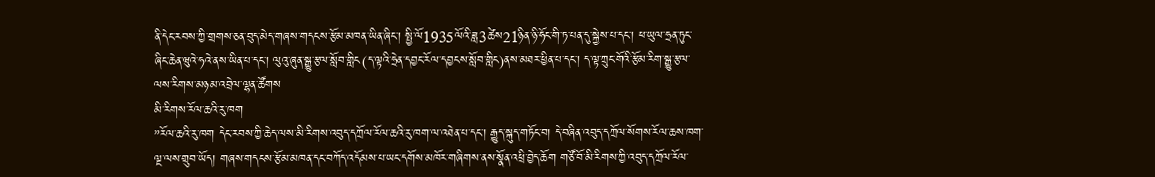ནི་དེང་རབས་ཀྱི་གྲགས་ཅན་བུད་མེད་གཞས་གདངས་རྩོམ་མཁན་ཡིན་ཞིང་། སྤྱི་ལོ1935ལོའི་ཟླ3ཚེས21ཉིན་ཉི་ཧོང་གི་ཏ་པན་དུ་སྐྱེས་པ་དང་། ཕ་ཡུལ་ཧྲན་ཏུང་ཞིང་ཆེན་ཝུའེ་ཧའེ་ནས་ཡིན་པ་དང་། ལུའུ་ཞུན་སྒྱུ་རྩལ་སློབ་གླིང(ད་ལྟའི་ཧྲེན་དབྱང་རོལ་དབྱངས་སློབ་གླིང)ནས་མཐར་ཕྱིན་པ་དང་། ད་ལྟ་ཀྲུང་གོའི་རྩོམ་རིག་སྒྱུ་རྩལ་ལས་རིགས་མཉམ་འབྲེལ་ལྷན་ཚོགས
མི་རིགས་རོལ་ཆའི་རུ་ཁག
”རོལ་ཆའི་རུ་ཁག དེང་རབས་ཀྱི་ཆེད་ལས་མི་རིགས་འབུད་དཀྲོལ་རོལ་ཆའི་རུ་ཁག་ལ་འཐེན་པ་དང་། རྒྱུད་སྐུད་གཏོང་བ། དེ་བཞིན་འབུད་དཀྲོལ་སོགས་རོལ་ཆས་ཁག་ལྔ་ལས་གྲུབ་ཡོད། གཞས་གདངས་རྩོམ་མཁན་དང་བཀོད་འདོམས་པ་ཡང་དགོས་མཁོར་གཞིགས་ནས་སྣོན་འཕྲི་བྱེད་ཆོག གཙོ་བོ་མི་རིགས་ཀྱི་འབུད་དཀྲོལ་རོལ་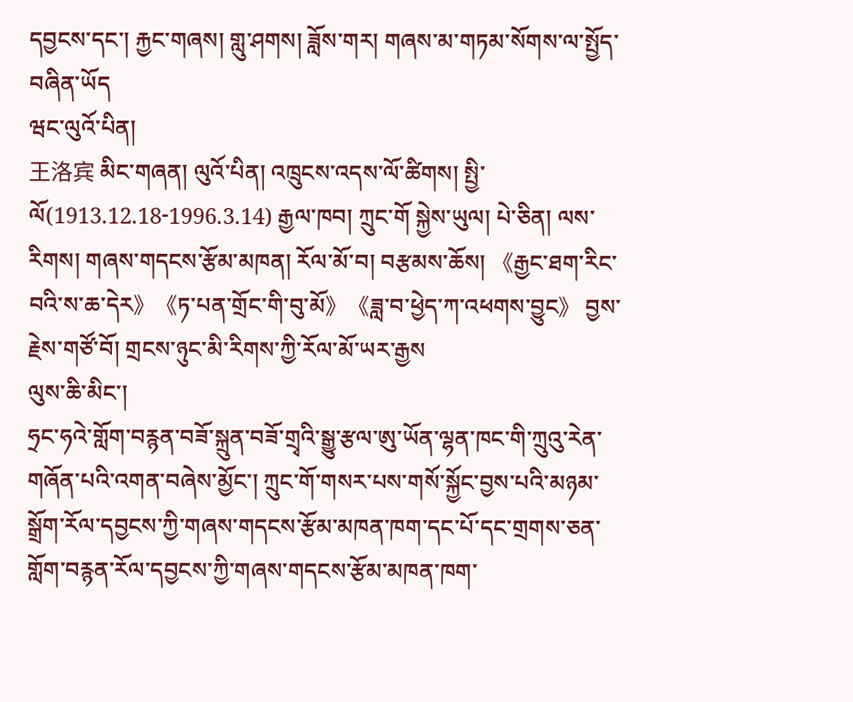དབྱངས་དང་། རྐྱང་གཞས། གླུ་ཤགས། ཟློས་གར། གཞས་མ་གཏམ་སོགས་ལ་སྤྱོད་བཞིན་ཡོད
ཝང་ལུའོ་པིན།
王洛宾 མིང་གཞན། ལུའོ་པིན། འཁྲུངས་འདས་ལོ་ཚིགས། སྤྱི་ལོ(1913.12.18-1996.3.14) རྒྱལ་ཁབ། ཀྲུང་གོ སྐྱེས་ཡུལ། པེ་ཅིན། ལས་རིགས། གཞས་གདངས་རྩོམ་མཁན། རོལ་མོ་བ། བརྩམས་ཆོས། 《རྒྱང་ཐག་རིང་བའི་ས་ཆ་དེར》《ཏ་པན་གྲོང་གི་བུ་མོ》《ཟླ་བ་ཕྱེད་ཀ་འཕགས་བྱུང》 བྱས་རྗེས་གཙོ་བོ། གྲངས་ཉུང་མི་རིགས་ཀྱི་རོལ་མོ་ཡར་རྒྱས
ལུས་ཆི་མིང་།
ཧྲང་ཧའེ་གློག་བརྙན་བཟོ་སྐྲུན་བཟོ་གྲྭའི་སྒྱུ་རྩལ་ཨུ་ཡོན་ལྷན་ཁང་གི་ཀྲུའུ་རེན་གཞོན་པའི་འགན་བཞེས་མྱོང་། ཀྲུང་གོ་གསར་པས་གསོ་སྐྱོང་བྱས་པའི་མཉམ་སྒྲོག་རོལ་དབྱངས་ཀྱི་གཞས་གདངས་རྩོམ་མཁན་ཁག་དང་པོ་དང་གྲགས་ཅན་གློག་བརྙན་རོལ་དབྱངས་ཀྱི་གཞས་གདངས་རྩོམ་མཁན་ཁག་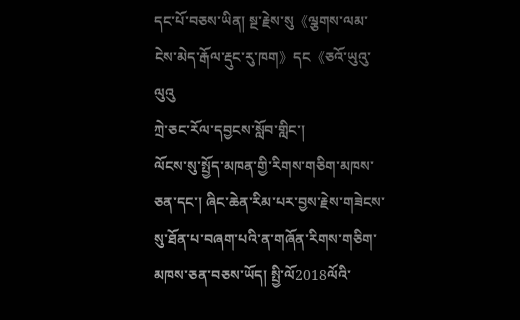དང་པོ་བཅས་ཡིན། སྔ་རྗེས་སུ《ལྕགས་ལམ་ངེས་མེད་རྒོལ་རྡུང་རུ་ཁག》དང《ཅའོ་ཡུའུ་ལུའུ
ཀྲེ་ཅང་རོལ་དབྱངས་སློབ་གླིང་།
ལོངས་སུ་སྤྱོད་མཁན་གྱི་རིགས་གཅིག་མཁས་ཅན་དང་། ཞིང་ཆེན་རིམ་པར་བྱས་རྗེས་གཟེངས་སུ་ཐོན་པ་བཞག་པའི་ན་གཞོན་རིགས་གཅིག་མཁས་ཅན་བཅས་ཡོད། སྤྱི་ལོ2018ལོའི་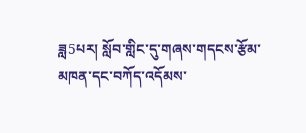ཟླ5པར། སློབ་གླིང་དུ་གཞས་གདངས་རྩོམ་མཁན་དང་བཀོད་འདོམས་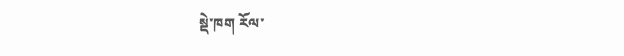སྡེ་ཁག རོལ་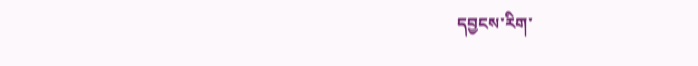དབྱངས་རིག་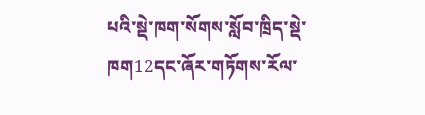པའི་སྡེ་ཁག་སོགས་སློབ་ཁྲིད་སྡེ་ཁག12དང་ཞོར་གཏོགས་རོལ་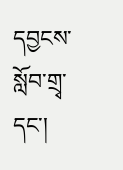དབྱངས་སློབ་གྲྭ་དང་།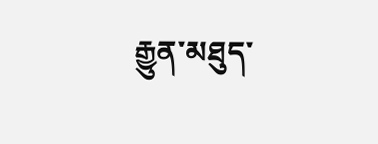རྒྱུན་མཐུད་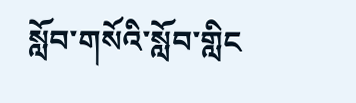སློབ་གསོའི་སློབ་གླིང